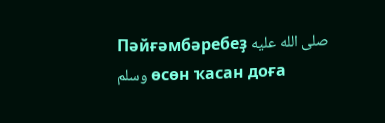Пәйғәмбәребеҙ صلى الله عليه وسلم өсөн ҡасан доға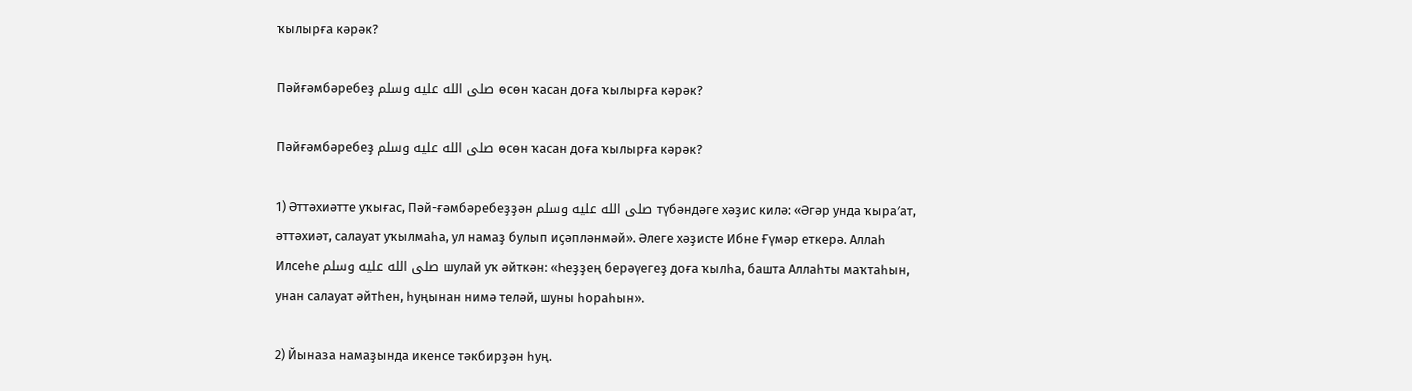ҡылырға кәрәк?

Пәйғәмбәребеҙ صلى الله عليه وسلم өсөн ҡасан доға ҡылырға кәрәк?

Пәйғәмбәребеҙ صلى الله عليه وسلم өсөн ҡасан доға ҡылырға кәрәк?

1) Әттәхиәтте уҡығас, Пәй-ғәмбәребеҙҙән صلى الله عليه وسلم түбәндәге хәҙис килә: «Әгәр унда ҡыра′ат, әттәхиәт, салауат уҡылмаһа, ул намаҙ булып иҫәпләнмәй». Әлеге хәҙисте Ибне Ғүмәр еткерә. Аллаһ Илсеһе صلى الله عليه وسلم шулай уҡ әйткән: «Һеҙҙең берәүегеҙ доға ҡылһа, башта Аллаһты маҡтаһын, унан салауат әйтһен, һуңынан нимә теләй, шуны һораһын».

2) Йыназа намаҙында икенсе тәкбирҙән һуң.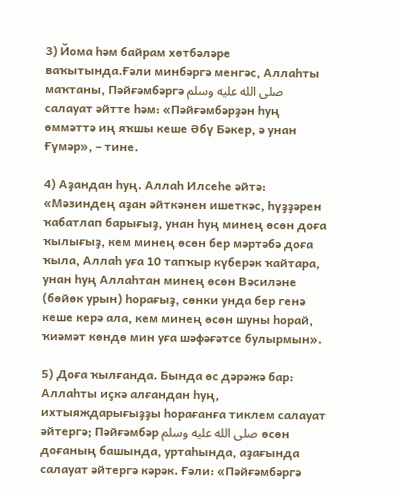3) Йома һәм байрам хөтбәләре ваҡытында.Ғәли минбәргә менгәс, Аллаһты маҡтаны, Пәйғәмбәргә صلى الله عليه وسلم салауат әйтте һәм: «Пәйғәмбәрҙән һуң өммәттә иң яҡшы кеше Әбү Бәкер, ә унан Ғүмәр», – тине.

4) Аҙандан һуң. Аллаһ Илсеһе әйтә: «Мәзиндең аҙан әйткәнен ишеткәс, һүҙҙәрен ҡабатлап барығыҙ, унан һуң минең өсөн доға ҡылығыҙ, кем минең өсөн бер мәртәбә доға ҡыла, Аллаһ уға 10 тапҡыр күберәк ҡайтара, унан һуң Аллаһтан минең өсөн Вәсиләне (бөйөк урын) һорағыҙ, сөнки унда бер генә кеше керә ала, кем минең өсөн шуны һорай, ҡиәмәт көндө мин уға шәфәғәтсе булырмын».

5) Доға ҡылғанда. Бында өс дәрәжә бар: Аллаһты иҫкә алғандан һуң, ихтыяждарығыҙҙы һорағанға тиклем салауат әйтергә; Пәйғәмбәр صلى الله عليه وسلم өсөн доғаның башында, уртаһында, аҙағында салауат әйтергә кәрәк. Ғәли: «Пәйғәмбәргә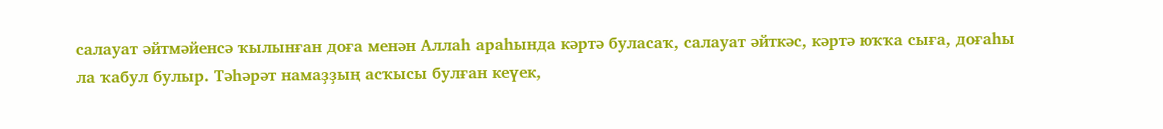салауат әйтмәйенсә ҡылынған доға менән Аллаһ араһында кәртә буласаҡ, салауат әйткәс, кәртә юҡҡа сыға, доғаһы ла ҡабул булыр. Тәһәрәт намаҙҙың асҡысы булған кеүек,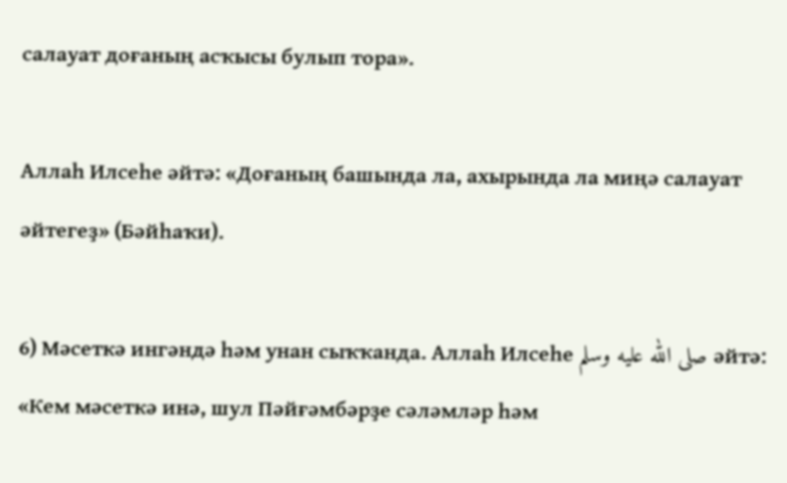салауат доғаның асҡысы булып тора».

Аллаһ Илсеһе әйтә: «Доғаның башында ла, ахырында ла миңә салауат әйтегеҙ» (Бәйһаҡи).

6) Мәсеткә ингәндә һәм унан сыҡҡанда. Аллаһ Илсеһе صلى الله عليه وسلم әйтә: «Кем мәсеткә инә, шул Пәйғәмбәрҙе сәләмләр һәм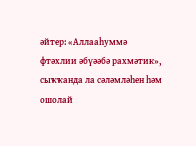әйтер: «Аллааһуммә фтәхлии әбүәәбә рахмәтик», сыҡҡанда ла сәләмләһен һәм ошолай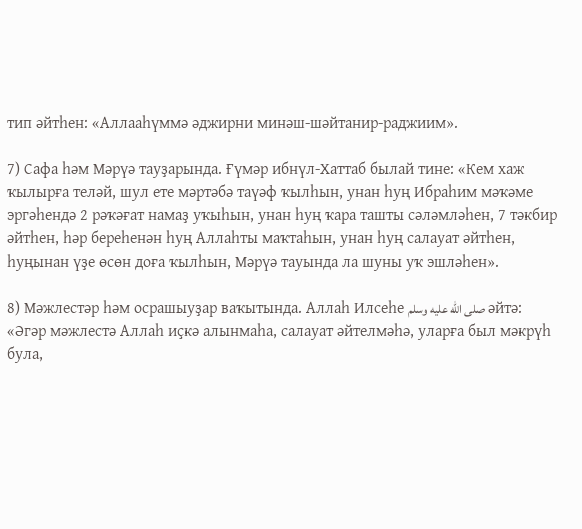тип әйтһен: «Аллааһүммә әджирни минәш-шәйтанир-раджиим».

7) Сафа һәм Мәрүә тауҙарында. Ғүмәр ибнүл-Хаттаб былай тине: «Кем хаж ҡылырға теләй, шул ете мәртәбә таүәф ҡылһын, унан һуң Ибраһим мәҡәме эргәһендә 2 рәҡәғат намаҙ уҡыһын, унан һуң ҡара ташты сәләмләһен, 7 тәкбир әйтһен, һәр береһенән һуң Аллаһты маҡтаһын, унан һуң салауат әйтһен, һуңынан үҙе өсөн доға ҡылһын, Мәрүә тауында ла шуны уҡ эшләһен».

8) Мәжлестәр һәм осрашыуҙар ваҡытында. Аллаһ Илсеһе صلى الله عليه وسلم әйтә: «Әгәр мәжлестә Аллаһ иҫкә алынмаһа, салауат әйтелмәһә, уларға был мәкрүһ була,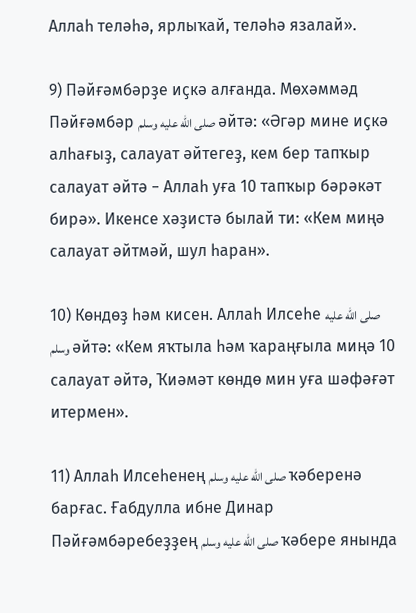Аллаһ теләһә, ярлыҡай, теләһә язалай».

9) Пәйғәмбәрҙе иҫкә алғанда. Мөхәммәд Пәйғәмбәр صلى الله عليه وسلم әйтә: «Әгәр мине иҫкә алһағыҙ, салауат әйтегеҙ, кем бер тапҡыр салауат әйтә − Аллаһ уға 10 тапҡыр бәрәкәт бирә». Икенсе хәҙистә былай ти: «Кем миңә салауат әйтмәй, шул һаран».

10) Көндөҙ һәм кисен. Аллаһ Илсеһе صلى الله عليه وسلم әйтә: «Кем яҡтыла һәм ҡараңғыла миңә 10 салауат әйтә, Ҡиәмәт көндө мин уға шәфәғәт итермен».

11) Аллаһ Илсеһенең صلى الله عليه وسلم ҡәберенә барғас. Ғабдулла ибне Динар Пәйғәмбәребеҙҙең صلى الله عليه وسلم ҡәбере янында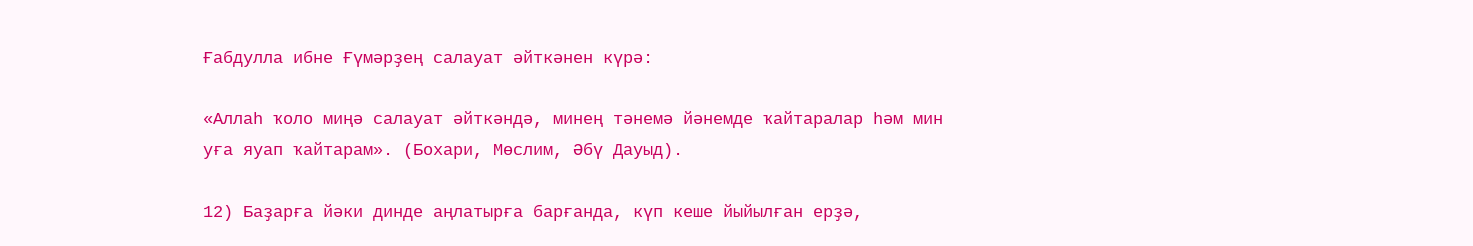Ғабдулла ибне Ғүмәрҙең салауат әйткәнен күрә:

«Аллаһ ҡоло миңә салауат әйткәндә, минең тәнемә йәнемде ҡайтаралар һәм мин уға яуап ҡайтарам». (Бохари, Мөслим, Әбү Дауыд).

12) Баҙарға йәки динде аңлатырға барғанда, күп кеше йыйылған ерҙә,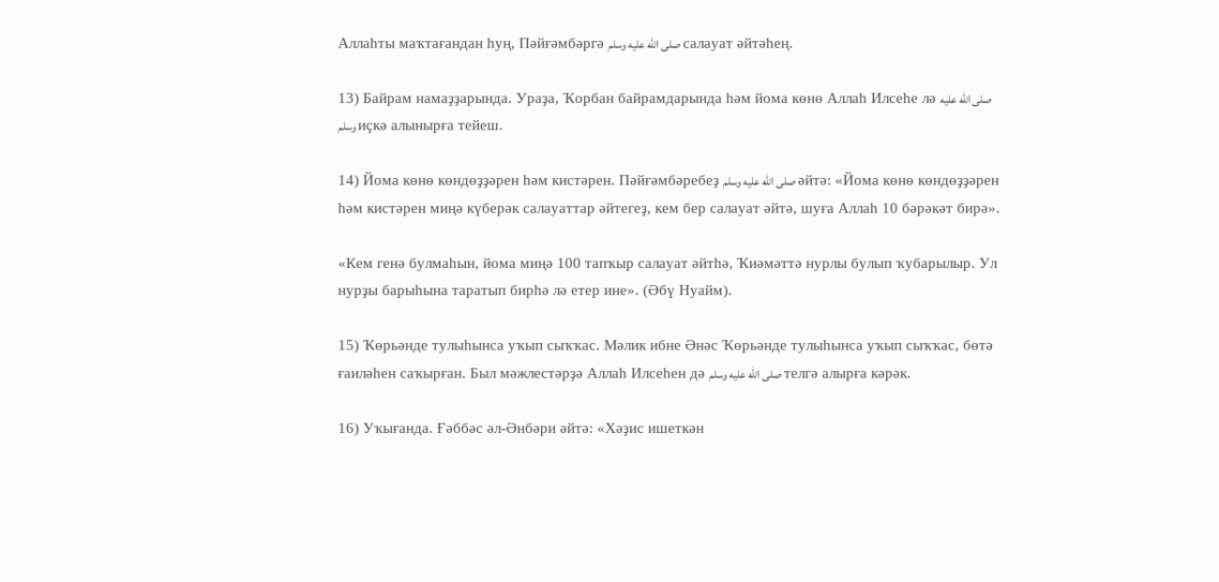Аллаһты маҡтағандан һуң, Пәйғәмбәргә صلى الله عليه وسلم салауат әйтәһең.

13) Байрам намаҙҙарында. Ураҙа, Ҡорбан байрамдарында һәм йома көнө Аллаһ Илсеһе лә صلى الله عليه وسلم иҫкә алынырға тейеш.

14) Йома көнө көндөҙҙәрен һәм кистәрен. Пәйғәмбәребеҙ صلى الله عليه وسلم әйтә: «Йома көнө көндөҙҙәрен һәм кистәрен миңә күберәк салауаттар әйтегеҙ, кем бер салауат әйтә, шуға Аллаһ 10 бәрәкәт бирә».

«Кем генә булмаһын, йома миңә 100 тапҡыр салауат әйтһә, Ҡиәмәттә нурлы булып ҡубарылыр. Ул нурҙы барыһына таратып бирһә лә етер ине». (Әбү Нуайм).

15) Ҡөрьәнде тулыһынса уҡып сыҡҡас. Мәлик ибне Әнәс Ҡөрьәнде тулыһынса уҡып сыҡҡас, бөтә ғаиләһен саҡырған. Был мәжлестәрҙә Аллаһ Илсеһен дә صلى الله عليه وسلم телгә алырға кәрәк.

16) Уҡығанда. Ғәббәс әл-Әнбәри әйтә: «Хәҙис ишеткән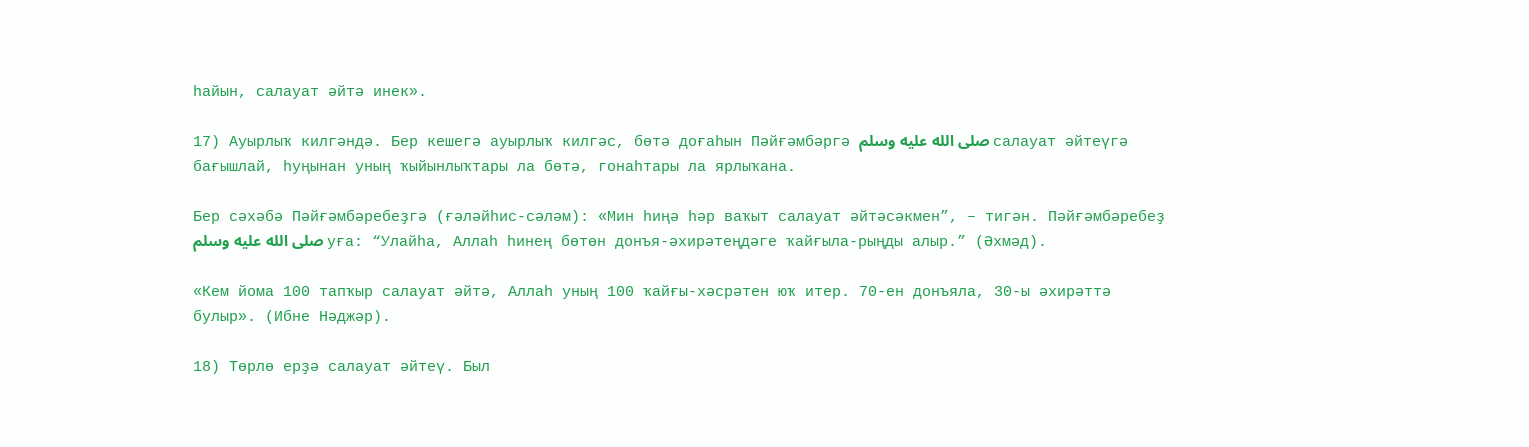һайын, салауат әйтә инек».

17) Ауырлыҡ килгәндә. Бер кешегә ауырлыҡ килгәс, бөтә доғаһын Пәйғәмбәргә صلى الله عليه وسلم салауат әйтеүгә бағышлай, һуңынан уның ҡыйынлыҡтары ла бөтә, гонаһтары ла ярлыҡана.

Бер сәхәбә Пәйғәмбәребеҙгә (ғәләйһис-сәләм): «Мин һиңә һәр ваҡыт салауат әйтәсәкмен”, – тигән. Пәйғәмбәребеҙ صلى الله عليه وسلم уға: “Улайһа, Аллаһ һинең бөтөн донъя-әхирәтеңдәге ҡайғыла-рыңды алыр.” (Әхмәд).

«Кем йома 100 тапҡыр салауат әйтә, Аллаһ уның 100 ҡайғы-хәсрәтен юҡ итер. 70-ен донъяла, 30-ы әхирәттә булыр». (Ибне Нәджәр).

18) Төрлө ерҙә салауат әйтеү. Был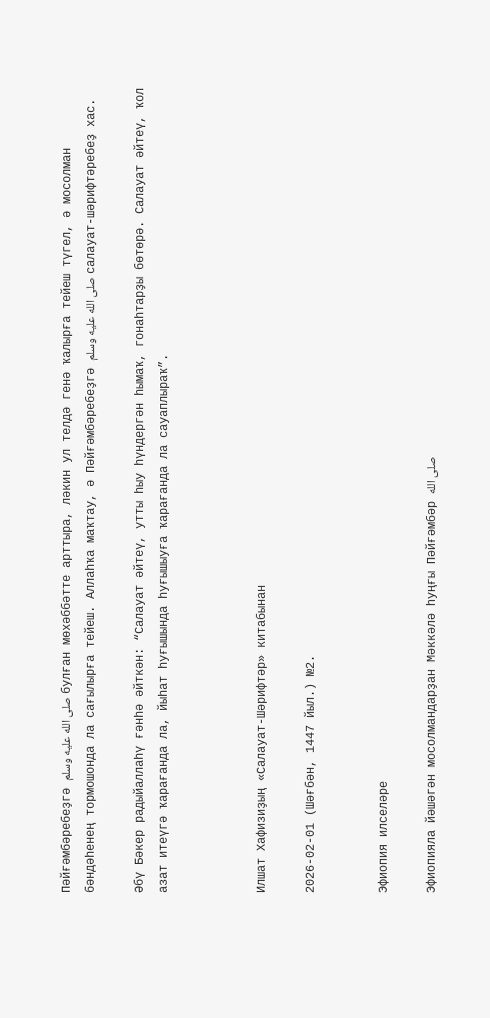Пәйғәмбәребеҙгә صلى الله عليه وسلم булған мөхәббәтте арттыра, ләкин ул телдә генә ҡалырға тейеш түгел, ә мосолман бәндәһенең тормошонда ла сағылырға тейеш. Аллаһҡа маҡтау, ә Пәйғәмбәребеҙгә صلى الله عليه وسلم салауат-шәрифтәребеҙ хас.

Әбү Бәкер радыйаллаһү ғәнһә әйткән: “Салауат әйтеү, утты һыу һүндергән һымаҡ, гонаһтарҙы бөтөрә. Салауат әйтеү, ҡол азат итеүгә ҡарағанда ла, йыһат һуғышында һуғышыуға ҡарағанда ла сауаплыраҡ”.



Илшат Хафизиҙың «Салауат-Шәрифтәр» китабынан

2026-02-01 (Шәғбән, 1447 йыл.) №2.


Эфиопия илселәре

Эфиопияла йәшәгән мосолмандарҙан Мәккәлә һуңғы Пәйғәмбәр صلى الله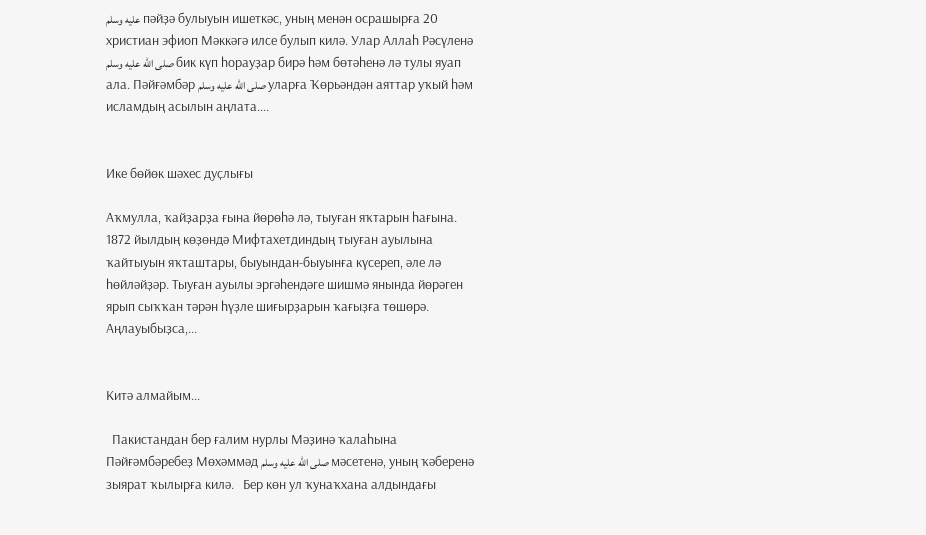عليه وسلم пәйҙә булыуын ишеткәс, уның менән осрашырға 20 христиан эфиоп Мәккәгә илсе булып килә. Улар Аллаһ Рәсүленә صلى الله عليه وسلم бик күп һорауҙар бирә һәм бөтәһенә лә тулы яуап ала. Пәйғәмбәр صلى الله عليه وسلم уларға Ҡөрьәндән аяттар уҡый һәм исламдың асылын аңлата....


Ике бөйөк шәхес дуҫлығы

Аҡмулла, ҡайҙарҙа ғына йөрөһә лә, тыуған яҡтарын һағына.   1872 йылдың көҙөндә Мифтахетдиндың тыуған ауылына ҡайтыуын яҡташтары, быуындан-быуынға күсереп, әле лә һөйләйҙәр. Тыуған ауылы эргәһендәге шишмә янында йөрәген ярып сыҡҡан тәрән һүҙле шиғырҙарын ҡағыҙға төшөрә.   Аңлауыбыҙса,...


Китә алмайым...

  Пакистандан бер ғалим нурлы Мәҙинә ҡалаһына Пәйғәмбәребеҙ Мөхәммәд صلى الله عليه وسلم мәсетенә, уның ҡәберенә зыярат ҡылырға килә.   Бер көн ул ҡунаҡхана алдындағы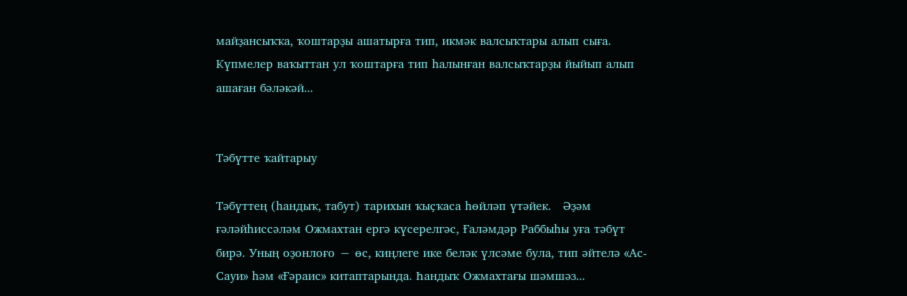майҙансыҡҡа, ҡоштарҙы ашатырға тип, икмәк валсыҡтары алып сыға. Күпмелер ваҡыттан ул ҡоштарға тип һалынған валсыҡтарҙы йыйып алып ашаған бәләкәй...


Тәбүтте ҡайтарыу

Тәбүттең (һандыҡ, табут) тарихын ҡыҫҡаса һөйләп үтәйек.   Әҙәм ғәләйһиссәләм Ожмахтан ергә күсерелгәс, Ғаләмдәр Раббыһы уға тәбүт бирә. Уның оҙонлоғо − өс, киңлеге ике беләк үлсәме була, тип әйтелә «Ас-Сауи» һәм «Ғәраис» китаптарында. Һандыҡ Ожмахтағы шәмшәз...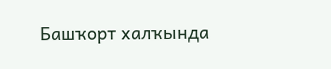Башҡорт халҡында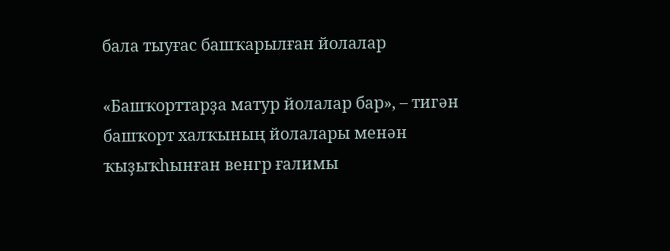бала тыуғас башҡарылған йолалар

«Башҡорттарҙа матур йолалар бар», – тигән башҡорт халҡының йолалары менән ҡыҙыҡһынған венгр ғалимы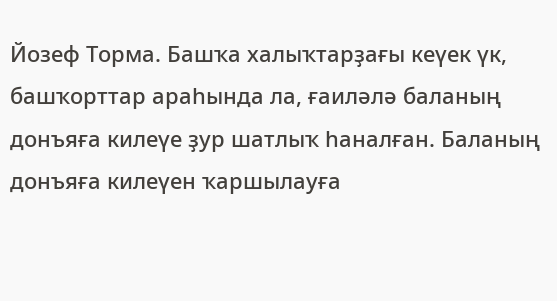Йозеф Торма. Башҡа халыҡтарҙағы кеүек үк, башҡорттар араһында ла, ғаиләлә баланың донъяға килеүе ҙур шатлыҡ һаналған. Баланың донъяға килеүен ҡаршылауға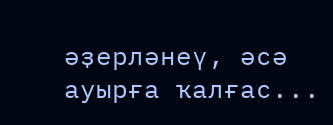әҙерләнеү, әсә ауырға ҡалғас...